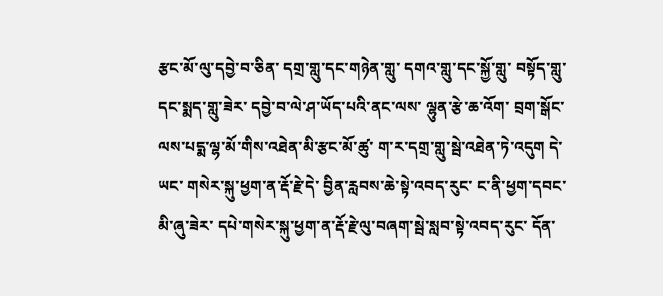རྩང་མོ་ལུ་དབྱེ་བ་ཅིན་ དགྲ་གླུ་དང་གཉེན་གླུ་ དགའ་གླུ་དང་སྐྱོ་གླུ་ བསྟོད་གླུ་དང་སྨད་གླུ་ཟེར་ དབྱེ་བ་ལེ་ཤ་ཡོད་པའི་ནང་ལས་ ལྷུན་རྩེ་ཆ་འོག་ བྲག་སྒོང་ལས་པདྨ་ལྷ་མོ་གིས་འཐེན་མི་རྩང་མོ་ཚུ་ ག་ར་དགྲ་གླུ་སྦེ་འཐེན་ཏེ་འདུག དེ་ཡང་ གསེར་སྐུ་ཕྱག་ན་རྡོ་རྗེ་དེ་ བྱིན་རླབས་ཆེ་སྟེ་འབད་རུང་ ང་ནི་ཕྱག་དབང་མི་ཞུ་ཟེར་ དཔེ་གསེར་སྐུ་ཕྱག་ན་རྡོ་རྗེ་ལུ་བཞག་སྦེ་སླབ་སྟེ་འབད་རུང་ དོན་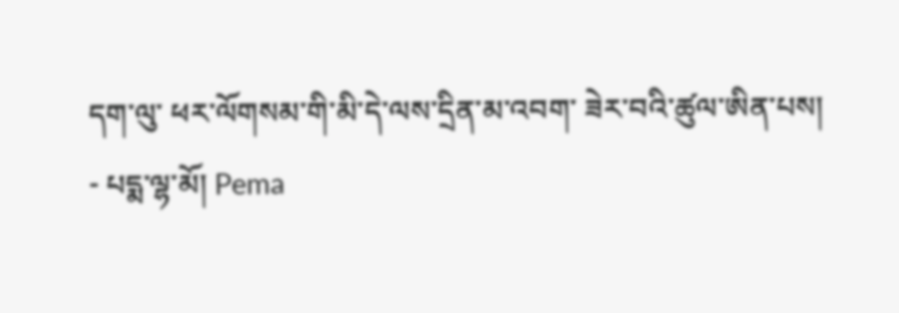དག་ལུ་ ཕར་ལོགསམ་གི་མི་དེ་ལས་དྲིན་མ་འབག་ ཟེར་བའི་ཚུལ་ཨིན་པས།
- པདྨ་ལྷ་མོ། Pema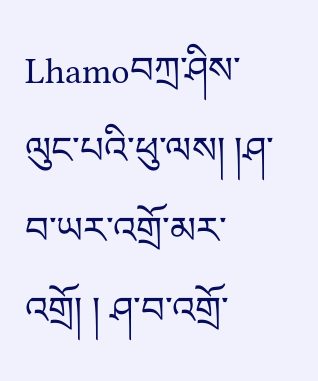Lhamoབཀྲ་ཤིས་ལུང་པའི་ཕུ་ལས། །ཤ་བ་ཡར་འགྲོ་མར་འགྲོ། ། ཤ་བ་འགྲོ་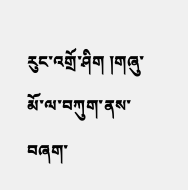རུང་འགྲོ་ཤིག །གཞུ་མོ་ལ་བཀུག་ནས་བཞག་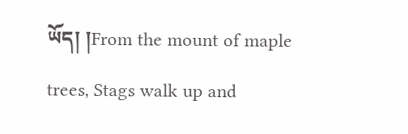ཡོད། །From the mount of maple trees, Stags walk up and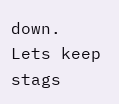down. Lets keep stags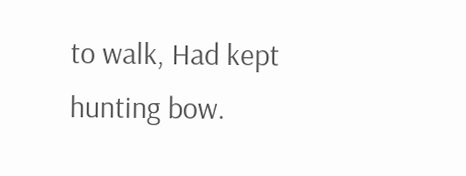to walk, Had kept hunting bow.